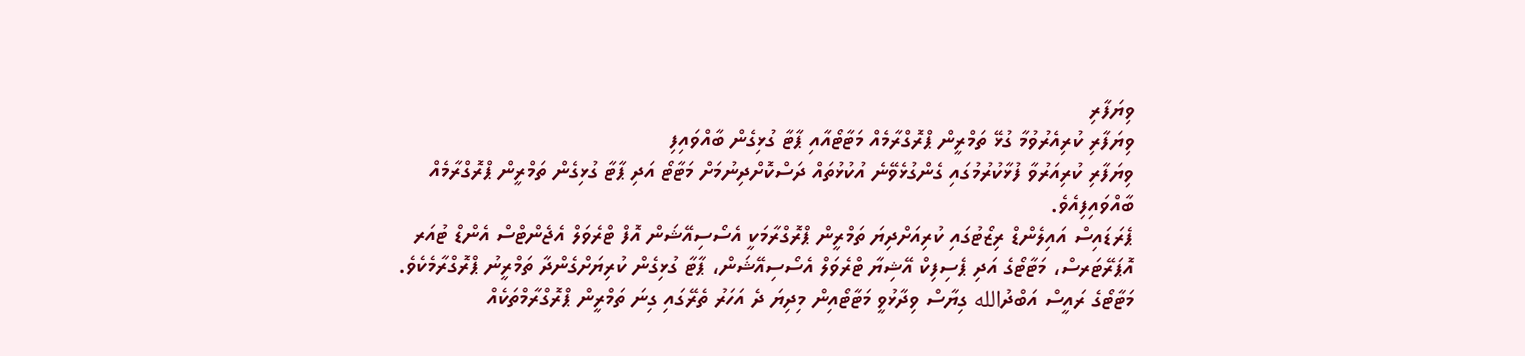ވިޔަފާރި
ވިޔަފާރި ކުރިއެރުވުމާ ގުޅޭ ތަމްރީން ޕްރޮގްރާމެއް މަޓާޓޯއާއި ޕާޓާ ގުޅިގެން ބާއްވައިފި
ވިޔަފާރި ކުރިއަރުވާ ފުޅާކުރުމުގައި ގެންގުޅެވޭނެ އުކުޅުތައް ދަސްކޮށްދިނުމަށް މަޓާޓޯ އަދި ޕާޓާ ގުޅިގެން ތަމްރީން ޕްރޮގްރާމެއް ބާއްވައިފިއެވެ.
ޕެރަޑައިސް އައިލެންޑް ރިޒޯޓުގައި ކުރިއަށްދިޔަ ތަމްރީން ޕްރޮގްރާމަކީ އެސޯސިއޭޝަން އޮފް ޓްރެވަލް އެޖެންޓްސް އެންޑް ޓުއަރ އޮޕަރޭޓަރސް، މަޓާޓޯގެ އަދި ޕެސިފިކް އޭޝިޔާ ޓްރެވަލް އެސޯސިއޭޝަން، ޕާޓާ ގުޅިގެން ކުރިޔަށްގެންދާ ތަމްރީނު ޕްރޮގްރާމެކެވެ.
މަޓާޓޯގެ ރައީސް އަބްދުالله ގިޔާސް ވިދާޅުވީ މަޓާޓޯއިން މިދިޔަ ދެ އަހަރު ތެރޭގައި ގިނަ ތަމްރީން ޕްރޮގްރާމްތަކެއް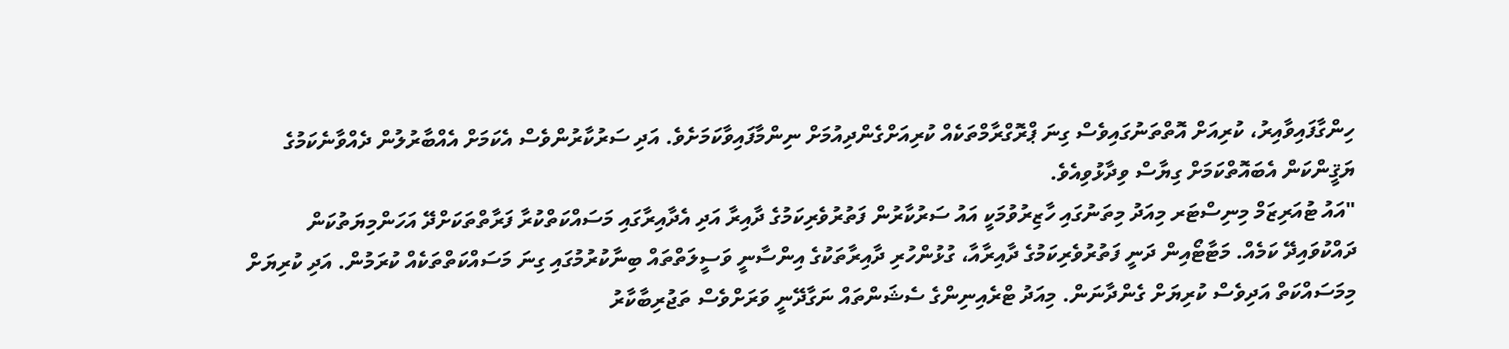ހިންގާފައިވާއިރު، ކުރިއަށް އޮތްތަނުގައިވެސް ގިނަ ޕްރޮގްރާމްތަކެއް ކުރިއަށްގެންދިއުމަށް ނިންމާފައިވާކަމަށެވެ. އަދި ސަރުކާރުންވެސް އެކަމަށް އެއްބާރުލުން ދެއްވާނެކަމުގެ ޔަޤީންކަން އެބައޮތްކަމަށް ގިޔާސް ވިދާޅުވިއެވެ.
"އައު ޓުއަރިޒަމް މިނިސްޓަރ މިއަދު މިތަނުގައި ހާޒިރުވުމަކީ އައު ސަރުކާރުން ފަތުރުވެރިކަމުގެ ދާއިރާ އަދި އެދާއިރާގައި މަސައްކަތްކުރާ ފަރާތްތަކަށްދޭ އަހަންމިޔަތުކަން ދައްކުވައިދޭ ކަމެއް. މަޓާޓޯއިން ދަނީ ފަތުރުވެރިކަމުގެ ދާއިރާއާ، ގުޅުންހުރި ދާއިރާތަކުގެ އިންސާނީ ވަސީލަތްތައް ބިނާކުރުމުގައި ގިނަ މަސައްކަތްތަކެއް ކުރަމުން. އަދި ކުރިޔަށް މިމަސައްކަތް އަދިވެސް ކުރިޔަށް ގެންދާނަން. މިއަދު ޓްރެއިނިންގެ ސެޝަންތައް ނަގާދޭނީ ވަރަށްވެސް ތަޖުރިބާކާރު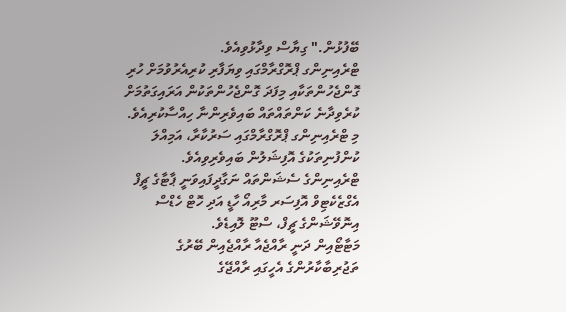ބޭފުޅުން." ގިޔާސް ވިދާޅުވިއެވެ.
ޓްރެއިނިންގ ޕްރޮގްރާމްގައި ވިޔަފާރި ކުރިއެރުވުމަށް ހުރި ގޮންޖެހުންތަކާއި މިފަދަ ގޮންޖެހުންތަކުން އަރައިގަތުމަށް ކުރެވިދާނެ ކަންތައްތައް ބައިވެރިންނާ ހިއްސާކުރިއެވެ.
މި ޓްރެއިނިންގ ޕްރޮގްރާމްގައި ސަރުކާރާ، އަމިއްލަ ކުންފުނިތަކުގެ އޮފިޝަލުން ބައިވެރިވިއެވެ. ޓްރެއިނިންގެ ސެޝަންތައް ނަގާދީފައިވަނީ ޕާޓާގެ ޗީފް އެގްޒެކެޓިވް އޮފިސަރ މާރިއޯ ހާޑީ އަދި ހޮޓް ހެޑްސް އިނޮވޭޝަންގެ ޗީފް، ސްޓޫ ލޮއިޑެވެ.
މަޓާޓޯއިން ދަނީ ރާއްޖެއާ ރާއްޖެއިން ބޭރުގެ ތަޖުރިބާކާރުންގެ އެހީގައި ރާއްޖޭގެ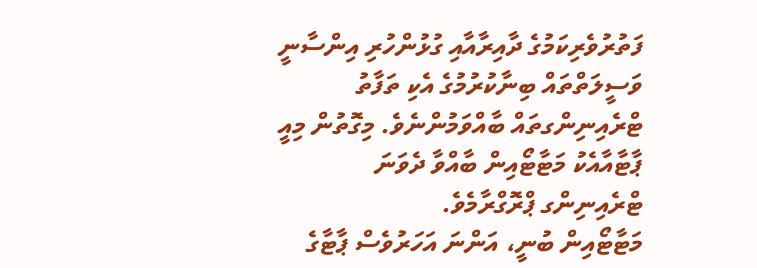ފަތުރުވެރިކަމުގެ ދާއިރާއާއި ގުޅުންހުރި އިންސާނީ ވަސީލަތްތައް ބިނާކުރުމުގެ އެކި ތަފާތު ޓްރެއިނިންގތައް ބާއްވަމުންނެވެ. މިގޮތުން މިއީ ޕާޓާއާއެކު މަޓާޓޯއިން ބާއްވާ ދެވަނަ ޓްރެއިނިންގ ޕްރޮގްރާމެވެ.
މަޓާޓޯއިން ބުނީ، އަންނަ އަހަރުވެސް ޕާޓާގެ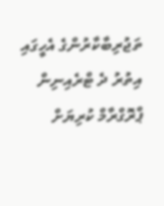ތަޖުރިބާކާރުންގެ އެހީގައި އިތުރު ދެ ޓްރެއިނިން ޕްރޮގްރާމް ކުރިޔަށް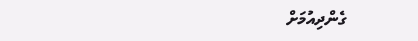ގެންދިއުމަށް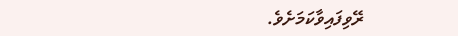ރޭވިފައިވާކަމަށެވެ.